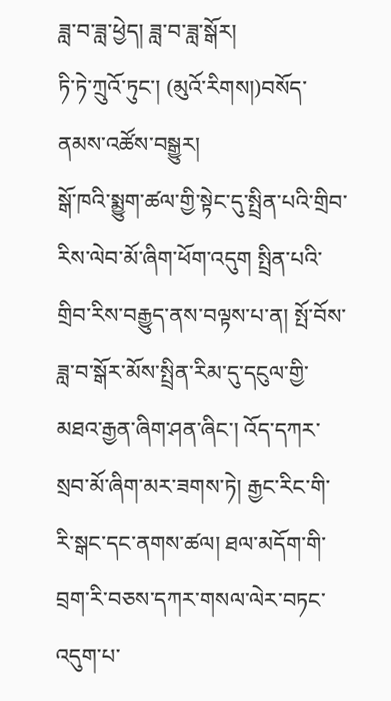ཟླ་བ་ཟླ་ཕྱེད། ཟླ་བ་ཟླ་སྒོར།
ཏི་ཏེ་ཀྲུའོ་ཏུང་། (མུའོ་རིགས།)བསོད་ནམས་འཚོས་བསྒྱུར།
སྒོ་ཁའི་སྨྱུག་ཚལ་གྱི་སྟེང་དུ་སྤྲིན་པའི་གྲིབ་རིས་ལེབ་མོ་ཞིག་ཕོག་འདུག སྤྲིན་པའི་གྲིབ་རིས་བརྒྱུད་ནས་བལྟས་པ་ན། སྤོ་བོས་ཟླ་བ་སྒོར་མོས་སྤྲིན་རིམ་དུ་དངུལ་གྱི་མཐའ་རྒྱན་ཞིག་ཤན་ཞིང་། འོད་དཀར་སྲབ་མོ་ཞིག་མར་ཟགས་ཏེ། རྒྱང་རིང་གི་རི་སྒང་དང་ནགས་ཚལ། ཐལ་མདོག་གི་བྲག་རི་བཅས་དཀར་གསལ་ལེར་བཏང་འདུག་པ་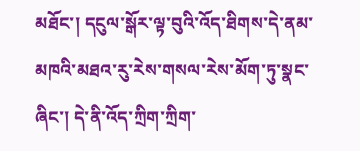མཐོང་། དངུལ་སྒོར་ལྟ་བུའི་འོད་ཐིགས་དེ་ནམ་མཁའི་མཐའ་རུ་རེས་གསལ་རེས་མོག་ཏུ་སྣང་ཞིང་། དེ་ནི་འོད་ཀྲིག་ཀྲིག་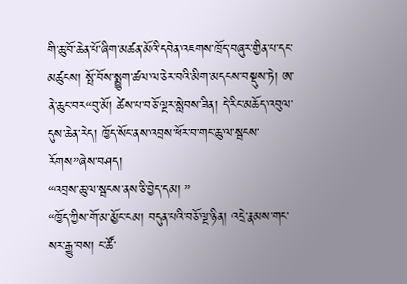གི་ཆུ་བོ་ཆེན་པོ་ཞིག་མཚན་མོའི་དབེན་འཇགས་ཁྲོད་བཞུར་གྱིན་པ་དང་མཚུངས། སྤོ་བོས་སྨྱུག་ཚལ་ལ་ཅེར་བའི་མིག་མདངས་བསྡུས་ཏེ། ཨ་ནེ་ཆུང་བར“བུ་མོ། ཚེས་པ་བཅོ་ལྔར་སླེབས་ཟིན། དེ་རིང་མཆོད་འབུལ་དུས་ཆེན་རེད། ཁྱོད་སོང་ནས་འབྲས་ཕོར་བ་གང་ཆུ་ལ་སྦངས་རོགས”ཞེས་བཤད།
“འབྲས་ཆུ་ལ་སྦངས་ནས་ཅི་བྱེད་དམ། ”
“ཁྱོད་ཀྱིས་གོ་མ་མྱོང་ངམ། བདུན་པའི་བཅོ་ལྔ་ཉིན། འདྲེ་རྣམས་གང་སར་རྒྱུ་བས། ང་ཚོ་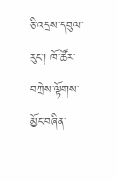ཅི་འདྲས་དབུལ་རུང་། ཁོ་ཚོར་བཀྲེས་ལྟོགས་མྱོང་བཞིན་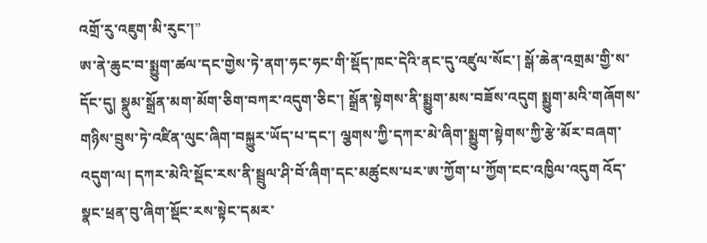འགྲོ་རུ་འཇུག་མི་རུང་།”
ཨ་ནེ་ཆུང་བ་སྨྱུག་ཚལ་དང་གྱེས་ཏེ་ནག་ཧང་ཧང་གི་སྡོད་ཁང་དེའི་ནང་དུ་འཛུལ་སོང་། སྒོ་ཆེན་འགྲམ་གྱི་ས་དོང་དུ། སྣུམ་སྒྲོན་མག་མོག་ཅིག་བཀར་འདུག་ཅིང་། སྒྲོན་སྟེགས་ནི་སྨྱུག་མས་བཟོས་འདུག སྨྱུག་མའི་གཞོགས་གཉིས་བྲུས་ཏེ་འཛིན་ལུང་ཞིག་བསྐྱུར་ཡོད་པ་དང་། ལྕགས་ཀྱི་དཀར་མེ་ཞིག་སྨྱུག་སྟེགས་ཀྱི་རྩེ་མོར་བཞག་འདུག་ལ། དཀར་མེའི་སྡོང་རས་ནི་སྦྲུལ་ཤི་བོ་ཞིག་དང་མཚུངས་པར་ཨ་ཀྱོག་པ་ཀྱོག་ངང་འཁྱིལ་འདུག འོད་སྣང་ཕྲན་བུ་ཞིག་སྡོང་རས་སྟེང་དམར་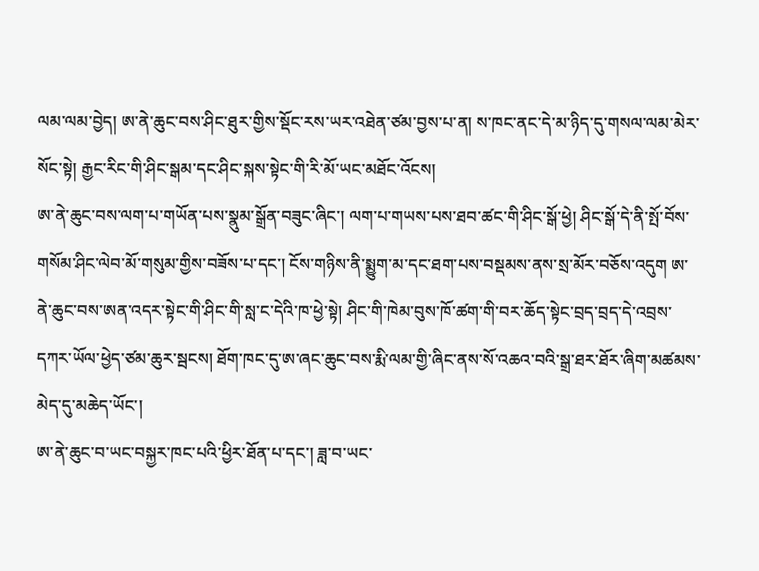ལམ་ལམ་བྱེད། ཨ་ནེ་ཆུང་བས་ཤིང་ཐུར་གྱིས་སྡོང་རས་ཡར་འཐེན་ཙམ་བྱས་པ་ན། ས་ཁང་ནང་དེ་མ་ཉིད་དུ་གསལ་ལམ་མེར་སོང་སྟེ། རྒྱང་རིང་གི་ཤིང་སྒམ་དང་ཤིང་སྐས་སྟེང་གི་རི་མོ་ཡང་མཐོང་འོངས།
ཨ་ནེ་ཆུང་བས་ལག་པ་གཡོན་པས་སྣུམ་སྒྲོན་བཟུང་ཞིང་། ལག་པ་གཡས་པས་ཐབ་ཚང་གི་ཤིང་སྒོ་ཕྱེ། ཤིང་སྒོ་དེ་ནི་སྤོ་བོས་གསོམ་ཤིང་ལེབ་མོ་གསུམ་གྱིས་བཟོས་པ་དང་། ངོས་གཉིས་ནི་སྨྱུག་མ་དང་ཐག་པས་བསྡམས་ནས་སྲ་མོར་བཅོས་འདུག ཨ་ནེ་ཆུང་བས་ཨན་འདར་སྟེང་གི་ཤིང་གི་སླ་ང་དེའི་ཁ་ཕྱེ་སྟེ། ཤིང་གི་ཁེམ་བུས་ཁོ་ཚག་གི་བར་ཆོད་སྟེང་བྲད་བྲད་དེ་འབྲས་དཀར་ཡོལ་ཕྱེད་ཙམ་ཆུར་སྦངས། ཐོག་ཁང་དུ་ཨ་ཞང་ཆུང་བས་རྨི་ལམ་གྱི་ཞིང་ནས་སོ་འཆའ་བའི་སྒྲ་ཐར་ཐོར་ཞིག་མཚམས་མེད་དུ་མཆེད་ཡོང་།
ཨ་ནེ་ཆུང་བ་ཡང་བསྐྱར་ཁང་པའི་ཕྱིར་ཐོན་པ་དང་། ཟླ་བ་ཡང་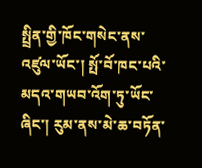སྤྲིན་གྱི་ཁོང་གསེང་ནས་འཛུལ་ཡོང་། སྤོ་བོ་ཁང་པའི་མདའ་གཡབ་འོག་ཏུ་ཡོང་ཞིང་། རུམ་ནས་མེ་ཆ་བཏོན་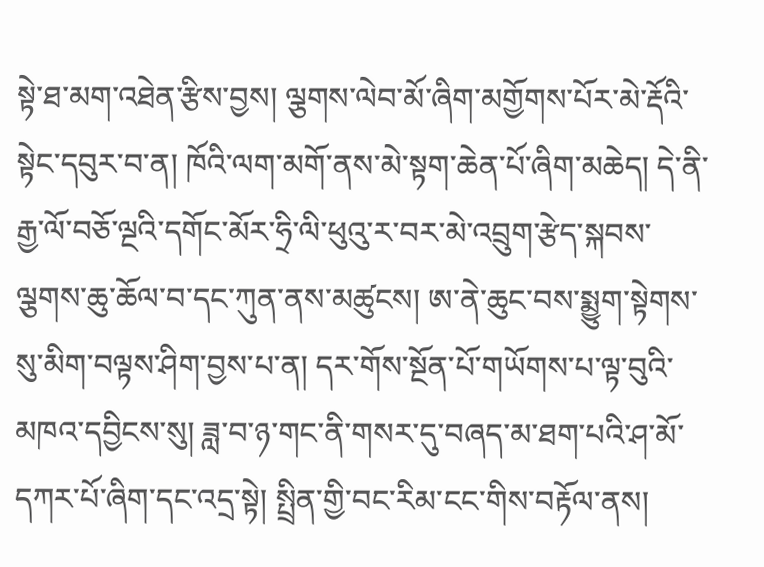སྟེ་ཐ་མག་འཐེན་རྩིས་བྱས། ལྕགས་ལེབ་མོ་ཞིག་མགྱོགས་པོར་མེ་རྡོའི་སྟེང་དབུར་བ་ན། ཁོའི་ལག་མགོ་ནས་མེ་སྟག་ཆེན་པོ་ཞིག་མཆེད། དེ་ནི་རྒྱ་ལོ་བཅོ་ལྔའི་དགོང་མོར་ཧྲི་ལི་ཕུའུ་ར་བར་མེ་འབྲུག་རྩེད་སྐབས་ལྕགས་ཆུ་ཆོལ་བ་དང་ཀུན་ནས་མཚུངས། ཨ་ནེ་ཆུང་བས་སྨྱུག་སྟེགས་སུ་མིག་བལྟས་ཤིག་བྱས་པ་ན། དར་གོས་སྔོན་པོ་གཡོགས་པ་ལྟ་བུའི་མཁའ་དབྱིངས་སུ། ཟླ་བ་ཉ་གང་ནི་གསར་དུ་བཞད་མ་ཐག་པའི་ཤ་མོ་དཀར་པོ་ཞིག་དང་འདྲ་སྟེ། སྤྲིན་གྱི་བང་རིམ་ངང་གིས་བརྟོལ་ནས།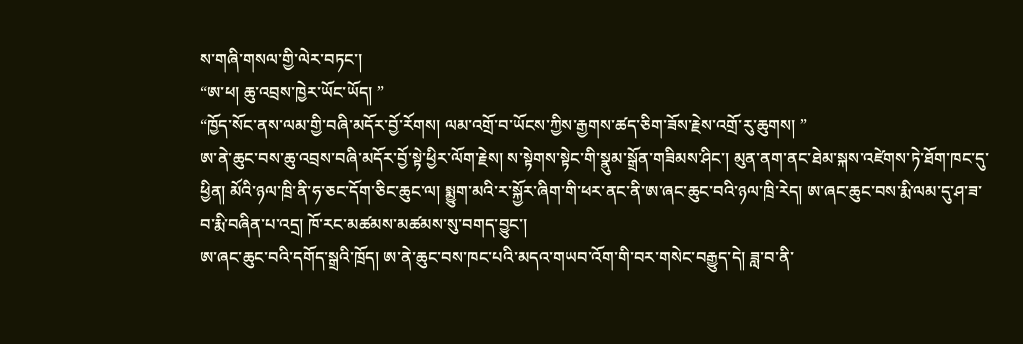ས་གཞི་གསལ་གྱི་ལེར་བཏང་།
“ཨ་ཕ། ཆུ་འབྲས་ཁྱེར་ཡོང་ཡོད། ”
“ཁྱོད་སོང་ནས་ལམ་གྱི་བཞི་མདོར་བྱོ་རོགས། ལམ་འགྲོ་བ་ཡོངས་ཀྱིས་རྒྱགས་ཚད་ཅིག་ཟོས་རྗེས་འགྲོ་རུ་ཆུགས། ”
ཨ་ནེ་ཆུང་བས་ཆུ་འབྲས་བཞི་མདོར་བྱོ་སྟེ་ཕྱིར་ལོག་རྗེས། ས་སྟེགས་སྟེང་གི་སྣུམ་སྒྲོན་གཟིམས་ཤིང་། མུན་ནག་ནང་ཐེམ་སྐས་འཛེགས་ཏེ་ཐོག་ཁང་དུ་ཕྱིན། མོའི་ཉལ་ཁྲི་ནི་ཧ་ཅང་དོག་ཅིང་ཆུང་ལ། སྨྱུག་མའི་ར་སྐྱོར་ཞིག་གི་ཕར་ནང་ནི་ཨ་ཞང་ཆུང་བའི་ཉལ་ཁྲི་རེད། ཨ་ཞང་ཆུང་བས་རྨི་ལམ་དུ་ཤ་ཟ་བ་རྨི་བཞིན་པ་འདྲ། ཁོ་རང་མཚམས་མཚམས་སུ་བགད་བྱུང་།
ཨ་ཞང་ཆུང་བའི་དགོད་སྒྲའི་ཁྲོད། ཨ་ནེ་ཆུང་བས་ཁང་པའི་མདའ་གཡབ་འོག་གི་བར་གསེང་བརྒྱུད་དེ། ཟླ་བ་ནི་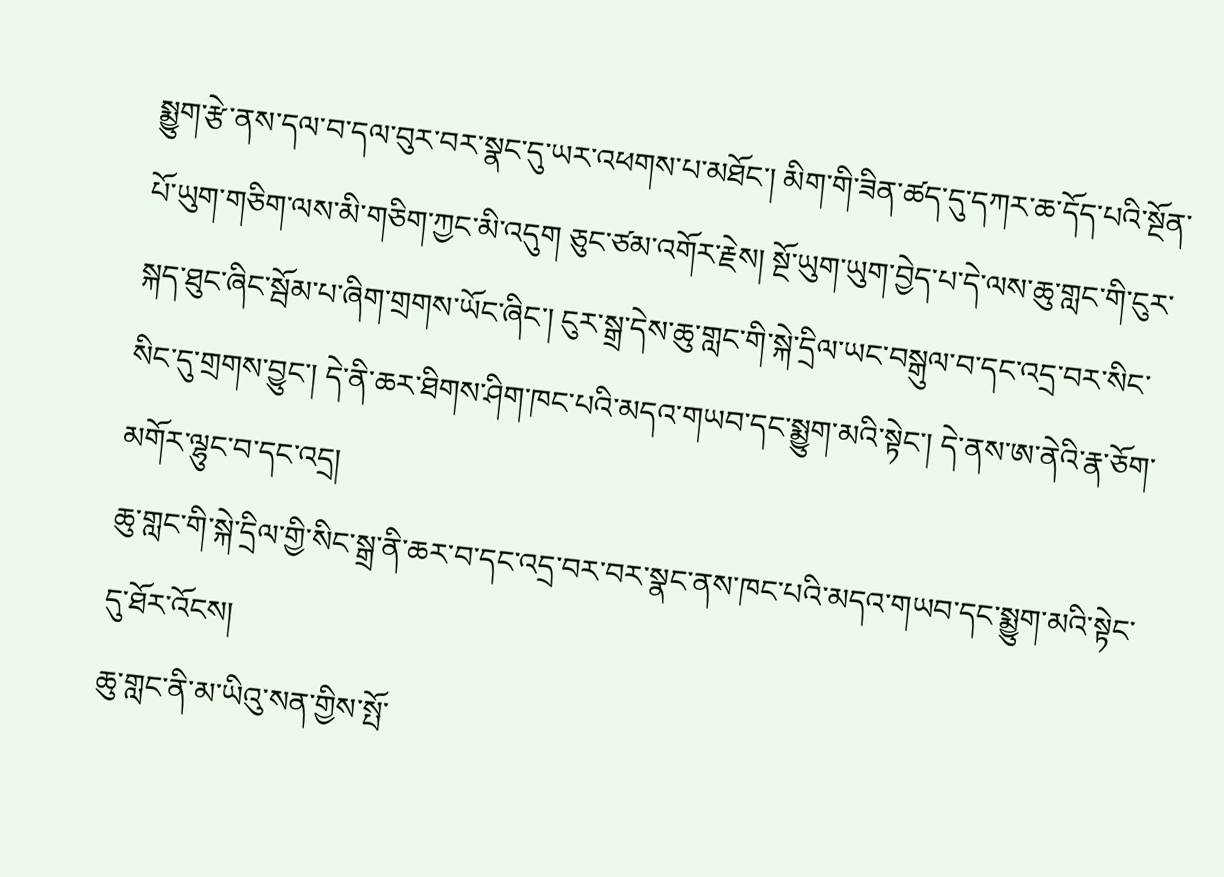སྨྱུག་རྩེ་ནས་དལ་བ་དལ་བུར་བར་སྣང་དུ་ཡར་འཕགས་པ་མཐོང་། མིག་གི་ཟིན་ཚད་དུ་དཀར་ཆ་དོད་པའི་སྔོན་པོ་ཡུག་གཅིག་ལས་མི་གཅིག་ཀྱང་མི་འདུག ཅུང་ཙམ་འགོར་རྗེས། སྔོ་ཡུག་ཡུག་བྱེད་པ་དེ་ལས་ཆུ་གླང་གི་ངུར་སྐད་ཐུང་ཞིང་སྦོམ་པ་ཞིག་གྲགས་ཡོང་ཞིང་། ངུར་སྒྲ་དེས་ཆུ་གླང་གི་སྐེ་དྲིལ་ཡང་བསྒུལ་བ་དང་འདྲ་བར་སིང་སིང་དུ་གྲགས་བྱུང་། དེ་ནི་ཆར་ཐིགས་ཤིག་ཁང་པའི་མདའ་གཡབ་དང་སྨྱུག་མའི་སྟེང་། དེ་ནས་ཨ་ནེའི་རྣ་ཅོག་མགོར་ལྷུང་བ་དང་འདྲ།
ཆུ་གླང་གི་སྐེ་དྲིལ་གྱི་སིང་སྒྲ་ནི་ཆར་བ་དང་འདྲ་བར་བར་སྣང་ནས་ཁང་པའི་མདའ་གཡབ་དང་སྨྱུག་མའི་སྟེང་དུ་ཐོར་འོངས།
ཆུ་གླང་ནི་མ་ཡིའུ་སན་གྱིས་སྤོ་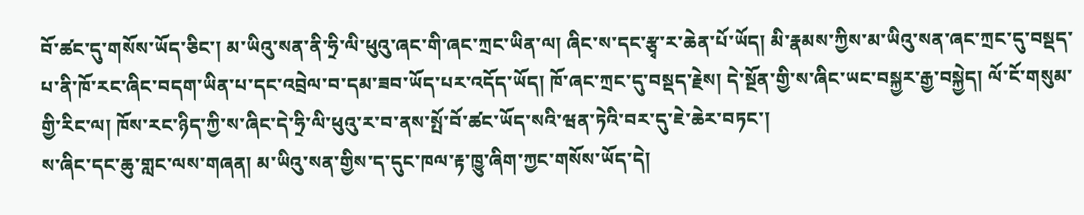བོ་ཚང་དུ་གསོས་ཡོད་ཅིང་། མ་ཡིའུ་སན་ནི་ཧྲི་ལི་ཕུའུ་ཞང་གི་ཞང་ཀྲང་ཡིན་ལ། ཞིང་ས་དང་རྩྭ་ར་ཆེན་པོ་ཡོད། མི་རྣམས་ཀྱིས་མ་ཡིའུ་སན་ཞང་ཀྲང་དུ་བསྡད་པ་ནི་ཁོ་རང་ཞིང་བདག་ཡིན་པ་དང་འབྲེལ་བ་དམ་ཟབ་ཡོད་པར་འདོད་ཡོད། ཁོ་ཞང་ཀྲང་དུ་བསྡད་རྗེས། དེ་སྔོན་གྱི་ས་ཞིང་ཡང་བསྐྱར་རྒྱ་བསྐྱེད། ལོ་ངོ་གསུམ་གྱི་རིང་ལ། ཁོས་རང་ཉིད་ཀྱི་ས་ཞིང་དེ་ཧྲི་ལི་ཕུའུ་ར་བ་ནས་སྤོ་བོ་ཚང་ཡོད་སའི་ཝན་ཏེའི་བར་དུ་ཇེ་ཆེར་བཏང་།
ས་ཞིང་དང་ཆུ་གླང་ལས་གཞན། མ་ཡིའུ་སན་གྱིས་ད་དུང་ཁལ་རྟ་ཁྱུ་ཞིག་ཀྱང་གསོས་ཡོད་དེ།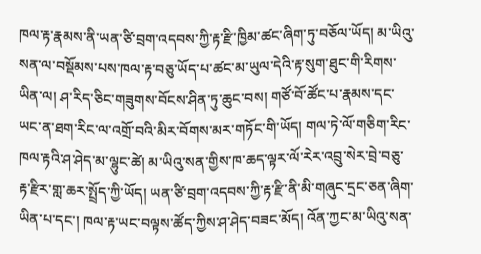ཁལ་རྟ་རྣམས་ནི་ཡན་ཙི་བྲག་འདབས་ཀྱི་རྟ་རྫི་ཁྱིམ་ཚང་ཞིག་ཏུ་བཅོལ་ཡོད། མ་ཡིའུ་སན་ལ་བསྡོམས་པས་ཁལ་རྟ་བཅུ་ཡོད་པ་ཚང་མ་ཡུལ་དེའི་རྟ་སུག་ཐུང་གི་རིགས་ཡིན་ལ། ཤ་རིད་ཅིང་གཟུགས་བོངས་ཤིན་ཏུ་ཆུང་བས། གཙོ་བོ་ཚོང་པ་རྣམས་དང་ཡང་ན་ཐག་རིང་ལ་འགྲོ་བའི་མིར་བོགས་མར་གཏོང་གི་ཡོད། གལ་ཏེ་ལོ་གཅིག་རིང་ཁལ་རྟའི་ཤ་ཤེད་མ་ལྷུང་ཚེ། མ་ཡིའུ་སན་གྱིས་ཁ་ཆད་ལྟར་ལོ་རེར་འབྲུ་སེར་བྲེ་བཅུ་རྟ་རྫིར་གླ་ཆར་སྤྲོད་ཀྱི་ཡོད། ཡན་ཙི་བྲག་འདབས་ཀྱི་རྟ་རྫི་ནི་མི་གཞུང་དྲང་ཅན་ཞིག་ཡིན་པ་དང་། ཁལ་རྟ་ཡང་བལྟས་ཚོད་ཀྱིས་ཤ་ཤེད་བཟང་མོད། འོན་ཀྱང་མ་ཡིའུ་སན་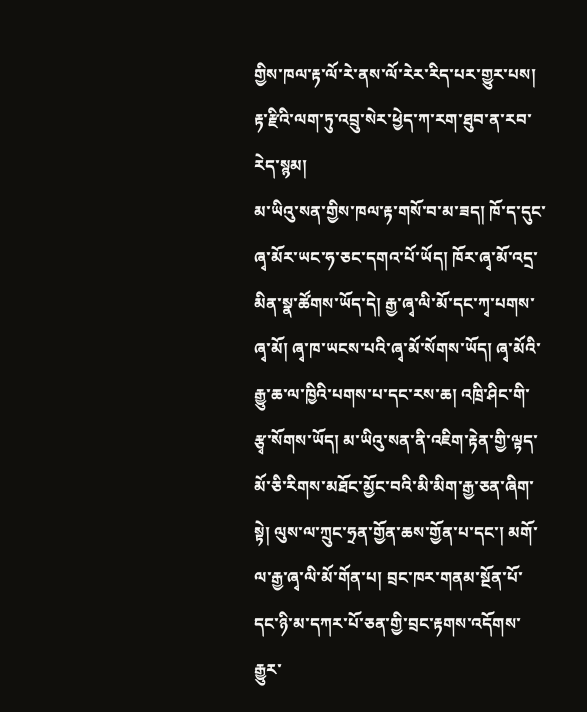གྱིས་ཁལ་རྟ་ལོ་རེ་ནས་ལོ་རེར་རིད་པར་གྱུར་པས། རྟ་རྫིའི་ལག་ཏུ་འབྲུ་སེར་ཕྱེད་ཀ་རག་ཐུབ་ན་རབ་རེད་སྙམ།
མ་ཡིའུ་སན་གྱིས་ཁལ་རྟ་གསོ་བ་མ་ཟད། ཁོ་ད་དུང་ཞྭ་མོར་ཡང་ཧ་ཅང་དགའ་པོ་ཡོད། ཁོར་ཞྭ་མོ་འདྲ་མིན་སྣ་ཚོགས་ཡོད་དེ། རྒྱ་ཞྭ་ལི་མོ་དང་ཀྭ་པགས་ཞྭ་མོ། ཞྭ་ཁ་ཡངས་པའི་ཞྭ་མོ་སོགས་ཡོད། ཞྭ་མོའི་རྒྱུ་ཆ་ལ་ཁྱིའི་པགས་པ་དང་རས་ཆ། འཁྲི་ཤིང་གི་རྩྭ་སོགས་ཡོད། མ་ཡིའུ་སན་ནི་འཇིག་རྟེན་གྱི་ལྟད་མོ་ཅི་རིགས་མཐོང་མྱོང་བའི་མི་མིག་རྒྱ་ཅན་ཞིག་སྟེ། ལུས་ལ་ཀྲུང་ཧྲན་གྱོན་ཆས་གྱོན་པ་དང་། མགོ་ལ་རྒྱ་ཞྭ་ལི་མོ་གོན་པ། བྲང་ཁར་གནམ་སྔོན་པོ་དང་ཉི་མ་དཀར་པོ་ཅན་གྱི་བྲང་རྟགས་འདོགས་རྒྱུར་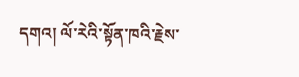དགའ། ལོ་རེའི་སྟོན་ཁའི་རྗེས་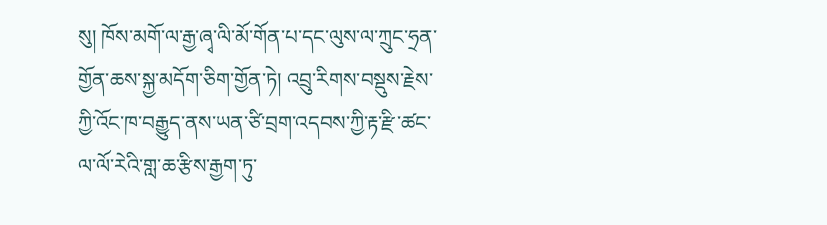སུ། ཁོས་མགོ་ལ་རྒྱ་ཞྭ་ལི་མོ་གོན་པ་དང་ལུས་ལ་ཀྲུང་ཧྲན་གྱོན་ཆས་སྐྱ་མདོག་ཅིག་གྱོན་ཏེ། འབྲུ་རིགས་བསྡུས་རྗེས་ཀྱི་འོང་ཁ་བརྒྱུད་ནས་ཡན་ཙི་བྲག་འདབས་ཀྱི་རྟ་རྫི་ཚང་ལ་ལོ་རེའི་གླ་ཆ་རྩིས་རྒྱག་ཏུ་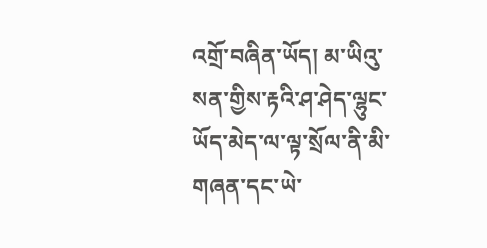འགྲོ་བཞིན་ཡོད། མ་ཡིའུ་སན་གྱིས་རྟའི་ཤ་ཤེད་ལྷུང་ཡོད་མེད་ལ་ལྟ་སྲོལ་ནི་མི་གཞན་དང་ཡེ་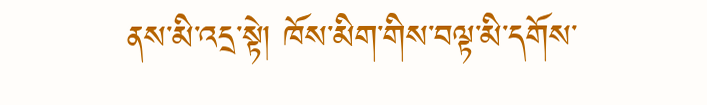ནས་མི་འདྲ་སྟེ། ཁོས་མིག་གིས་བལྟ་མི་དགོས་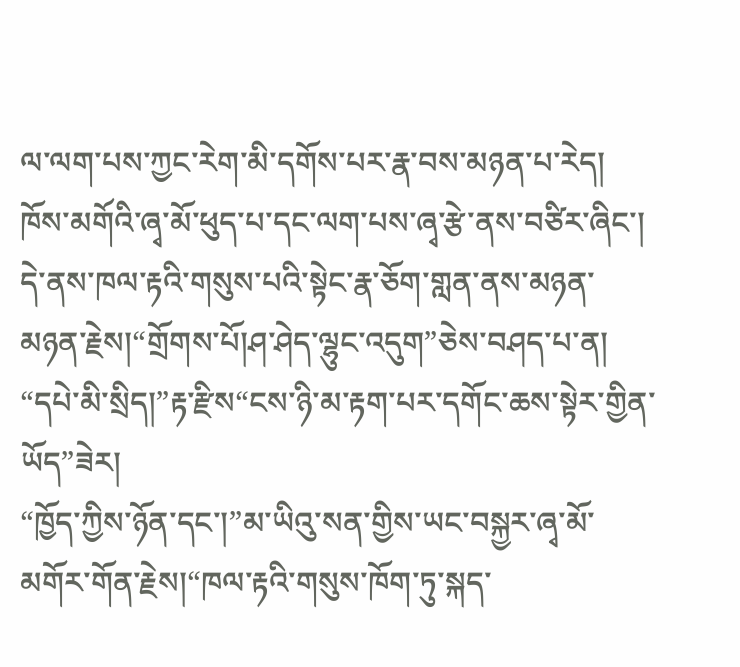ལ་ལག་པས་ཀྱང་རེག་མི་དགོས་པར་རྣ་བས་མཉན་པ་རེད། ཁོས་མགོའི་ཞྭ་མོ་ཕུད་པ་དང་ལག་པས་ཞྭ་རྩེ་ནས་བཙིར་ཞིང་། དེ་ནས་ཁལ་རྟའི་གསུས་པའི་སྟེང་རྣ་ཅོག་གླན་ནས་མཉན་མཉན་རྗེས།“གྲོགས་པོ།ཤ་ཤེད་ལྷུང་འདུག”ཅེས་བཤད་པ་ན། “དཔེ་མི་སྲིད།”རྟ་རྫིས“ངས་ཉི་མ་རྟག་པར་དགོང་ཆས་སྟེར་གྱིན་ཡོད”ཟེར།
“ཁྱོད་ཀྱིས་ཉོན་དང་།”མ་ཡིའུ་སན་གྱིས་ཡང་བསྐྱར་ཞྭ་མོ་མགོར་གོན་རྗེས།“ཁལ་རྟའི་གསུས་ཁོག་ཏུ་སྐད་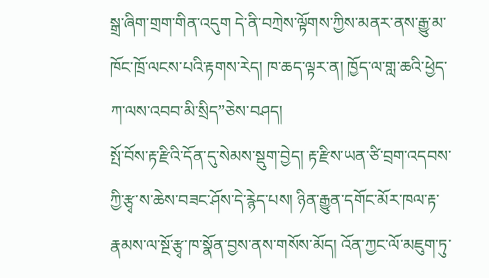སྒྲ་ཞིག་གྲག་གིན་འདུག དེ་ནི་བཀྲེས་ལྟོགས་ཀྱིས་མནར་ནས་རྒྱུ་མ་ཁོང་ཁྲོ་ལངས་པའི་རྟགས་རེད། ཁ་ཆད་ལྟར་ན། ཁྱོད་ལ་གླ་ཆའི་ཕྱེད་ཀ་ལས་འབབ་མི་སྲིད”ཅེས་བཤད།
སྤོ་བོས་རྟ་རྫིའི་དོན་དུ་སེམས་སྡུག་བྱེད། རྟ་རྫིས་ཡན་ཙི་བྲག་འདབས་ཀྱི་རྩྭ་ས་ཆེས་བཟང་ཤོས་དེ་རྙེད་པས། ཉིན་རྒྱུན་དགོང་མོར་ཁལ་རྟ་རྣམས་ལ་སྔོ་རྩྭ་ཁ་སྣོན་བྱས་ནས་གསོས་མོད། འོན་ཀྱང་ལོ་མཇུག་ཏུ་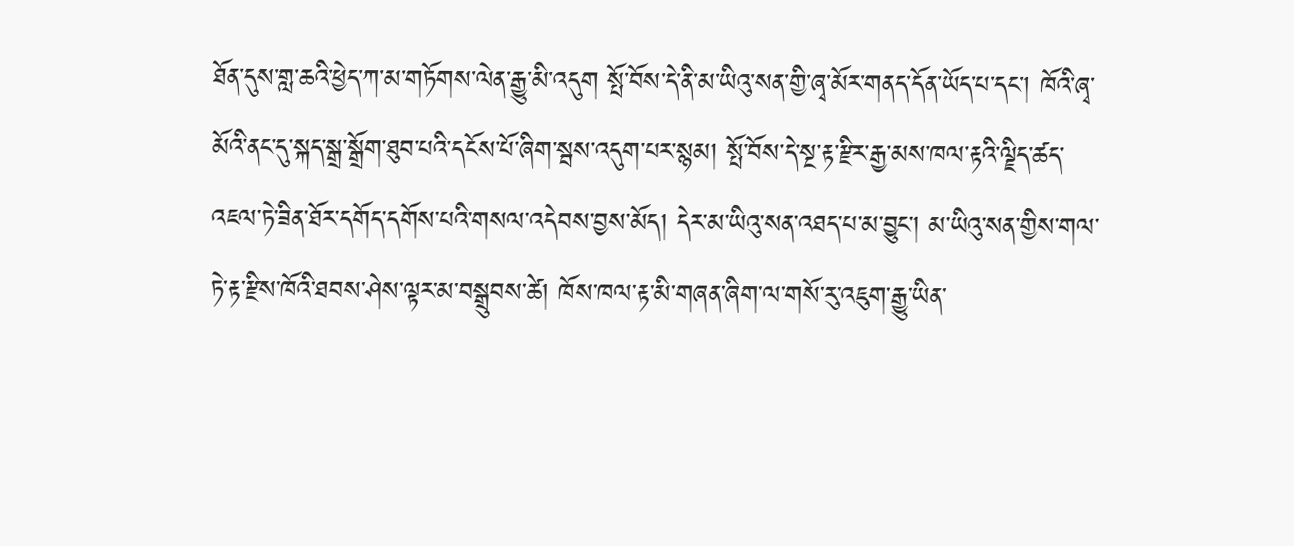ཐོན་དུས་གླ་ཆའི་ཕྱེད་ཀ་མ་གཏོགས་ལེན་རྒྱུ་མི་འདུག སྤོ་བོས་དེ་ནི་མ་ཡིའུ་སན་གྱི་ཞྭ་མོར་གནད་དོན་ཡོད་པ་དང་། ཁོའི་ཞྭ་མོའི་ནང་དུ་སྐད་སྒྲ་སྒྲོག་ཐུབ་པའི་དངོས་པོ་ཞིག་སྦས་འདུག་པར་སྙམ། སྤོ་བོས་དེ་སྔ་རྟ་རྫིར་རྒྱ་མས་ཁལ་རྟའི་ལྗིད་ཚད་འཇལ་ཏེ་ཟིན་ཐོར་དགོད་དགོས་པའི་གསལ་འདེབས་བྱས་མོད། དེར་མ་ཡིའུ་སན་འཐད་པ་མ་བྱུང་། མ་ཡིའུ་སན་གྱིས་གལ་ཏེ་རྟ་རྫིས་ཁོའི་ཐབས་ཤེས་ལྟར་མ་བསྒྲུབས་ཚེ། ཁོས་ཁལ་རྟ་མི་གཞན་ཞིག་ལ་གསོ་རུ་འཇུག་རྒྱུ་ཡིན་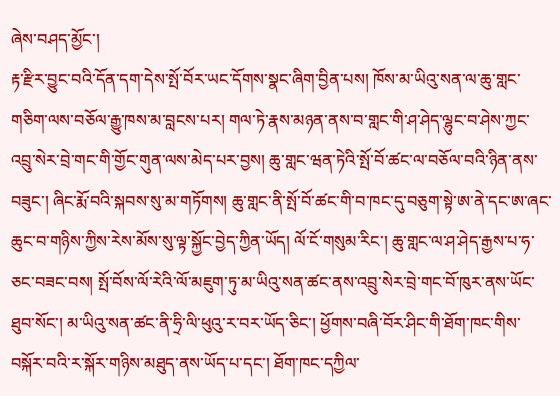ཞེས་བཤད་མྱོང་།
རྟ་རྫིར་བྱུང་བའི་དོན་དག་དེས་སྤོ་བོར་ཡང་དོགས་སྣང་ཞིག་བྱིན་པས། ཁོས་མ་ཡིའུ་སན་ལ་ཆུ་གླང་གཅིག་ལས་བཅོལ་རྒྱུ་ཁས་མ་བླངས་པར། གལ་ཏེ་རྣས་མཉན་ནས་བ་གླང་གི་ཤ་ཤེད་ལྷུང་བ་ཤེས་ཀྱང་འབྲུ་སེར་བྲེ་གང་གི་གྱོང་གུན་ལས་མེད་པར་བྱས། ཆུ་གླང་ཝན་ཏེའི་སྤོ་བོ་ཚང་ལ་བཅོལ་བའི་ཉིན་ནས་བཟུང་། ཞིང་རྨོ་བའི་སྐབས་སུ་མ་གཏོགས། ཆུ་གླང་ནི་སྤོ་བོ་ཚང་གི་བ་ཁང་དུ་བཅུག་སྟེ་ཨ་ནེ་དང་ཨ་ཞང་ཆུང་བ་གཉིས་ཀྱིས་རེས་མོས་སུ་ལྟ་སྐྱོང་བྱེད་ཀྱིན་ཡོད། ལོ་ངོ་གསུམ་རིང་། ཆུ་གླང་ལ་ཤ་ཤེད་རྒྱས་པ་ཧ་ཅང་བཟང་བས། སྤོ་བོས་ལོ་རེའི་ལོ་མཇུག་ཏུ་མ་ཡིའུ་སན་ཚང་ནས་འབྲུ་སེར་བྲེ་གང་བོ་ཁུར་ནས་ཡོང་ཐུབ་སོང་། མ་ཡིའུ་སན་ཚང་ནི་ཧྲི་ལི་ཕུའུ་ར་བར་ཡོད་ཅིང་། ཕྱོགས་བཞི་བོར་ཤིང་གི་ཐོག་ཁང་གིས་བསྐོར་བའི་ར་སྐོར་གཉིས་མཐུད་ནས་ཡོད་པ་དང་། ཐོག་ཁང་དཀྱིལ་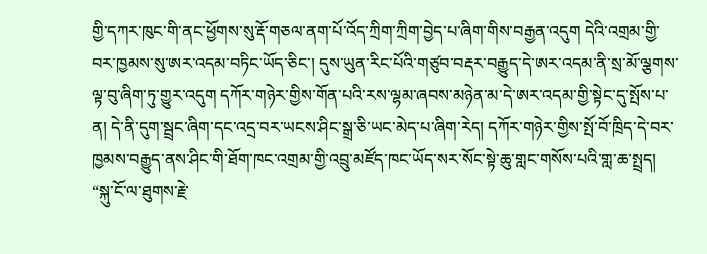གྱི་དཀར་ཁུང་གི་ནང་ཕྱོགས་སུ་རྡོ་གཅལ་ནག་པོ་འོད་ཀྲིག་ཀྲིག་བྱེད་པ་ཞིག་གིས་བརྒྱན་འདུག དེའི་འགྲམ་གྱི་བར་ཁྱམས་སུ་ཨར་འདམ་བཏིང་ཡོད་ཅིང་། དུས་ཡུན་རིང་པོའི་གཙུབ་བརྡར་བརྒྱུད་དེ་ཨར་འདམ་ནི་སྲ་མོ་ལྕགས་ལྟ་བུ་ཞིག་ཏུ་གྱུར་འདུག དཀོར་གཉེར་གྱིས་གོན་པའི་རས་ལྷམ་ཞབས་མཉེན་མ་དེ་ཨར་འདམ་གྱི་སྟེང་དུ་སྤོས་པ་ན། དེ་ནི་དུག་སྦྲང་ཞིག་དང་འདྲ་བར་ཡངས་ཤིང་སྒྲ་ཅི་ཡང་མེད་པ་ཞིག་རེད། དཀོར་གཉེར་གྱིས་སྤོ་བོ་ཁྲིད་དེ་བར་ཁྱམས་བརྒྱུད་ནས་ཤིང་གི་ཐོག་ཁང་འགྲམ་གྱི་འབྲུ་མཛོད་ཁང་ཡོད་སར་སོང་སྟེ་ཆུ་གླང་གསོས་པའི་གླ་ཆ་སྤྲད།
“སྐུ་ངོ་ལ་ཐུགས་རྗེ་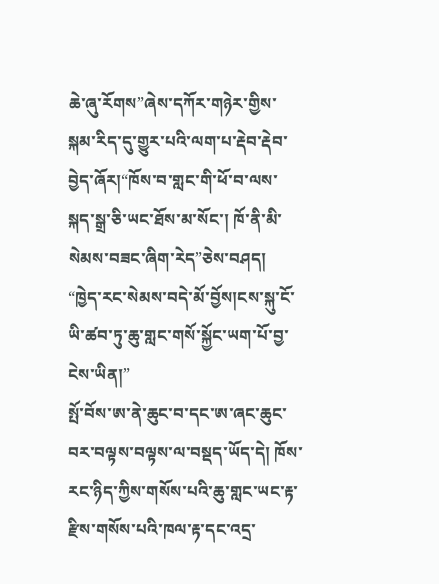ཆེ་ཞུ་རོགས”ཞེས་དཀོར་གཉེར་གྱིས་སྐམ་རིད་དུ་གྱུར་པའི་ལག་པ་རྡེབ་རྡེབ་བྱེད་ཞོར།“ཁོས་བ་གླང་གི་ཕོ་བ་ལས་སྐད་སྒྲ་ཅི་ཡང་ཐོས་མ་སོང་། ཁོ་ནི་མི་སེམས་བཟང་ཞིག་རེད”ཅེས་བཤད།
“ཁྱེད་རང་སེམས་བདེ་མོ་བྱོས།ངས་སྐུ་ངོ་ཡི་ཚབ་ཏུ་ཆུ་གླང་གསོ་སྐྱོང་ཡག་པོ་བྱ་ངེས་ཡིན།”
སྤོ་བོས་ཨ་ནེ་ཆུང་བ་དང་ཨ་ཞང་ཆུང་བར་བལྟས་བལྟས་ལ་བསྡད་ཡོད་དེ། ཁོས་རང་ཉིད་ཀྱིས་གསོས་པའི་ཆུ་གླང་ཡང་རྟ་རྫིས་གསོས་པའི་ཁལ་རྟ་དང་འདྲ་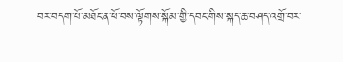བར་བདག་པོ་མཐོང་ན་ཕོ་བས་ལྟོགས་སྐོམ་གྱི་དབང་གིས་སྐད་ཆ་བཤད་འགྲོ་བར་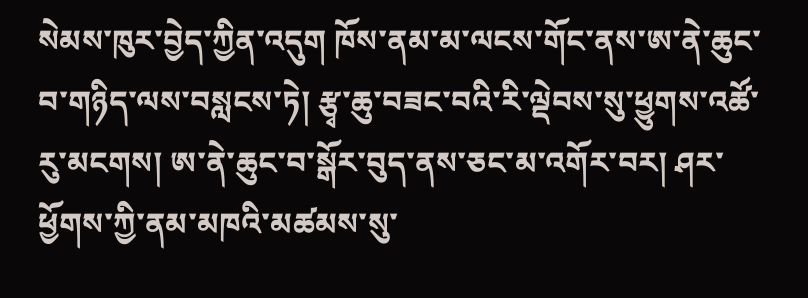སེམས་ཁུར་བྱེད་ཀྱིན་འདུག ཁོས་ནམ་མ་ལངས་གོང་ནས་ཨ་ནེ་ཆུང་བ་གཉིད་ལས་བསླངས་ཏེ། རྩྭ་ཆུ་བཟང་བའི་རི་ལྡེབས་སུ་ཕྱུགས་འཚོ་རུ་མངགས། ཨ་ནེ་ཆུང་བ་སྒོར་བུད་ནས་ཅང་མ་འགོར་བར། ཤར་ཕྱོགས་ཀྱི་ནམ་མཁའི་མཚམས་སུ་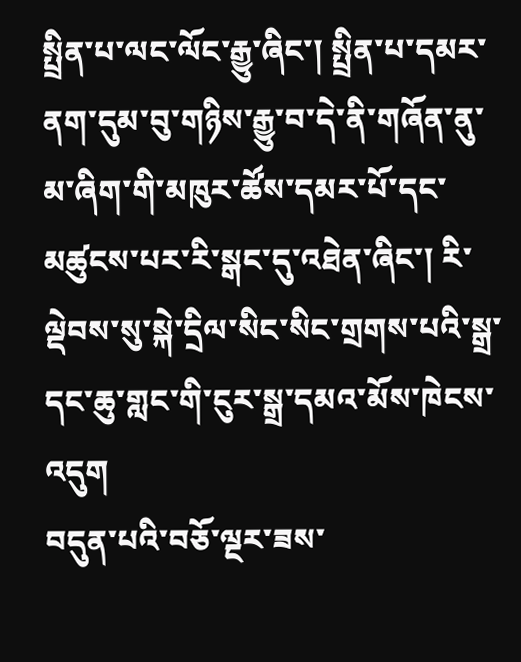སྤྲིན་པ་ལང་ལོང་རྒྱུ་ཞིང་། སྤྲིན་པ་དམར་ནག་དུམ་བུ་གཉིས་རྒྱུ་བ་དེ་ནི་གཞོན་ནུ་མ་ཞིག་གི་མཁུར་ཚོས་དམར་པོ་དང་མཚུངས་པར་རི་སྒང་དུ་འཐེན་ཞིང་། རི་ལྡེབས་སུ་སྐེ་དྲིལ་སིང་སིང་གྲགས་པའི་སྒྲ་དང་ཆུ་གླང་གི་ངུར་སྒྲ་དམའ་མོས་ཁེངས་འདུག
བདུན་པའི་བཅོ་ལྔར་ཟས་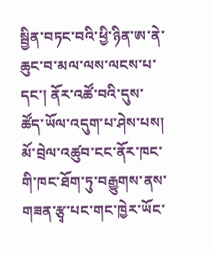སྦྱིན་བཏང་བའི་ཕྱི་ཉིན་ཨ་ནེ་ཆུང་བ་མལ་ལས་ལངས་པ་དང་། ནོར་འཚོ་བའི་དུས་ཚོད་ཡོལ་འདུག་པ་ཤེས་པས། མོ་བྲེལ་འཚུབ་ངང་ནོར་ཁང་གི་ཁང་ཐོག་ཏུ་བརྒྱུགས་ནས་གཟན་རྩྭ་པང་གང་ཁྱེར་ཡོང་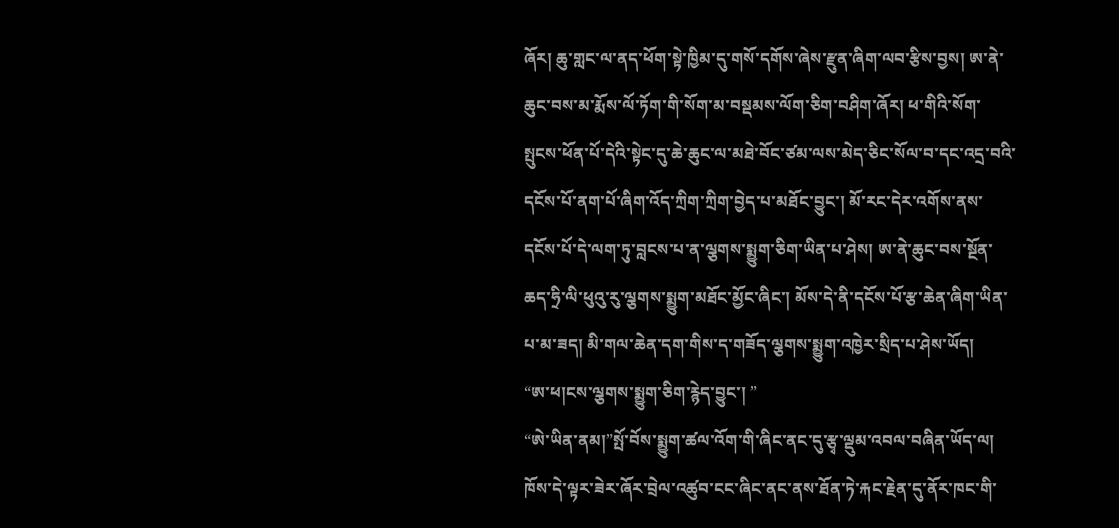ཞོར། ཆུ་གླང་ལ་ནད་ཕོག་སྟེ་ཁྱིམ་དུ་གསོ་དགོས་ཞེས་རྫུན་ཞིག་ལབ་རྩིས་བྱས། ཨ་ནེ་ཆུང་བས་མ་རྨོས་ལོ་ཏོག་གི་སོག་མ་བསྡམས་ལོག་ཅིག་བཤིག་ཞོར། ཕ་གིའི་སོག་སྤུངས་ཕོན་པོ་དེའི་སྟེང་དུ་ཆེ་ཆུང་ལ་མཐེ་བོང་ཙམ་ལས་མེད་ཅིང་སོལ་བ་དང་འདྲ་བའི་དངོས་པོ་ནག་པོ་ཞིག་འོད་ཀྲིག་ཀྲིག་བྱེད་པ་མཐོང་བྱུང་། མོ་རང་དེར་འགོས་ནས་དངོས་པོ་དེ་ལག་ཏུ་བླངས་པ་ན་ལྕགས་སྨྱུག་ཅིག་ཡིན་པ་ཤེས། ཨ་ནེ་ཆུང་བས་སྔོན་ཆད་ཧྲི་ལི་ཕུའུ་རུ་ལྕགས་སྨྱུག་མཐོང་མྱོང་ཞིང་། མོས་དེ་ནི་དངོས་པོ་རྩ་ཆེན་ཞིག་ཡིན་པ་མ་ཟད། མི་གལ་ཆེན་དག་གིས་ད་གཟོད་ལྕགས་སྨྱུག་འཁྱེར་སྲིད་པ་ཤེས་ཡོད།
“ཨ་ཕ།ངས་ལྕགས་སྨྱུག་ཅིག་རྙེད་བྱུང་། ”
“ཨེ་ཡིན་ནམ།”སྤོ་བོས་སྨྱུག་ཚལ་འོག་གི་ཞིང་ནང་དུ་རྩྭ་ལྡུམ་འབལ་བཞིན་ཡོད་ལ། ཁོས་དེ་ལྟར་ཟེར་ཞོར་བྲེལ་འཚུབ་ངང་ཞིང་ནང་ནས་ཐོན་ཏེ་རྐང་རྗེན་དུ་ནོར་ཁང་གི་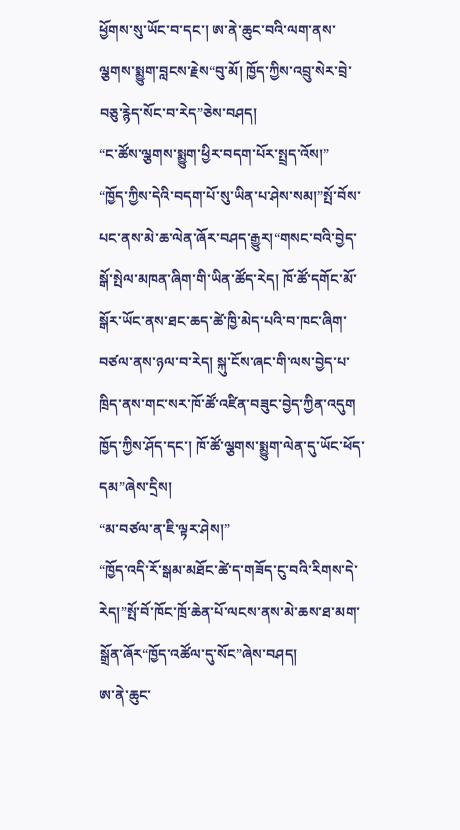ཕྱོགས་སུ་ཡོང་བ་དང་། ཨ་ནེ་ཆུང་བའི་ལག་ནས་ལྕགས་སྨྱུག་བླངས་རྗེས“བུ་མོ། ཁྱོད་ཀྱིས་འབྲུ་སེར་བྲེ་བཅུ་རྙེད་སོང་བ་རེད”ཅེས་བཤད།
“ང་ཚོས་ལྕགས་སྨྱུག་ཕྱིར་བདག་པོར་སྤྲད་འོས།”
“ཁྱོད་ཀྱིས་དེའི་བདག་པོ་སུ་ཡིན་པ་ཤེས་སམ།”སྤོ་བོས་པང་ནས་མེ་ཆ་ལེན་ཞོར་བཤད་རྒྱུར།“གསང་བའི་བྱེད་སྒོ་སྤེལ་མཁན་ཞིག་གི་ཡིན་ཚོད་རེད། ཁོ་ཚོ་དགོང་མོ་སྒོར་ཡོང་ནས་ཐང་ཆད་ཚེ་ཁྱི་མེད་པའི་བ་ཁང་ཞིག་བཙལ་ནས་ཉལ་བ་རེད། སྐུ་ངོས་ཞང་གི་ལས་བྱེད་པ་ཁྲིད་ནས་གང་སར་ཁོ་ཚོ་འཛིན་བཟུང་བྱེད་ཀྱིན་འདུག ཁྱོད་ཀྱིས་ཤོད་དང་། ཁོ་ཚོ་ལྕགས་སྨྱུག་ལེན་དུ་ཡོང་ཕོད་དམ”ཞེས་དྲིས།
“མ་བཙལ་ན་ཇི་ལྟར་ཤེས།”
“ཁྱོད་འདི་རོ་སྒམ་མཐོང་ཚེ་ད་གཟོད་ངུ་བའི་རིགས་དེ་རེད།”སྤོ་བོ་ཁོང་ཁྲོ་ཆེན་པོ་ལངས་ནས་མེ་ཆས་ཐ་མག་སྒྲོན་ཞོར“ཁྱོད་འཚོལ་དུ་སོང”ཞེས་བཤད།
ཨ་ནེ་ཆུང་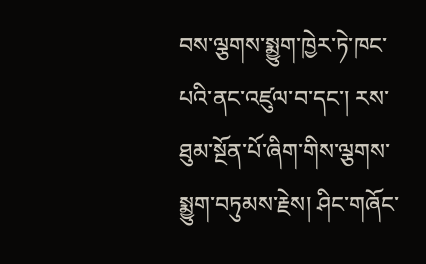བས་ལྕགས་སྨྱུག་ཁྱེར་ཏེ་ཁང་པའི་ནང་འཛུལ་བ་དང་། རས་ཐུམ་སྔོན་པོ་ཞིག་གིས་ལྕགས་སྨྱུག་བཏུམས་རྗེས། ཤིང་གཞོང་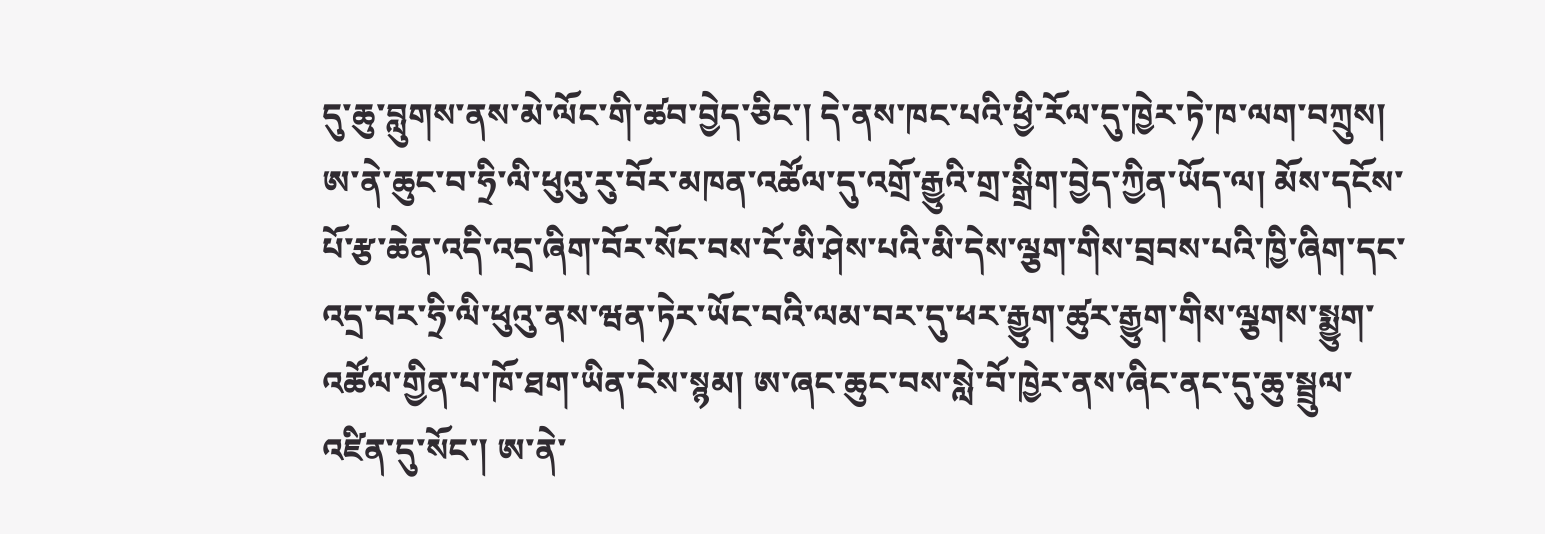དུ་ཆུ་བླུགས་ནས་མེ་ལོང་གི་ཚབ་བྱེད་ཅིང་། དེ་ནས་ཁང་པའི་ཕྱི་རོལ་དུ་ཁྱེར་ཏེ་ཁ་ལག་བཀྲུས། ཨ་ནེ་ཆུང་བ་ཧྲི་ལི་ཕུའུ་རུ་བོར་མཁན་འཚོལ་དུ་འགྲོ་རྒྱུའི་གྲ་སྒྲིག་བྱེད་ཀྱིན་ཡོད་ལ། མོས་དངོས་པོ་རྩ་ཆེན་འདི་འདྲ་ཞིག་བོར་སོང་བས་ངོ་མི་ཤེས་པའི་མི་དེས་ལྕག་གིས་བྲབས་པའི་ཁྱི་ཞིག་དང་འདྲ་བར་ཧྲི་ལི་ཕུའུ་ནས་ཝན་ཏེར་ཡོང་བའི་ལམ་བར་དུ་ཕར་རྒྱུག་ཚུར་རྒྱུག་གིས་ལྕགས་སྨྱུག་འཚོལ་གྱིན་པ་ཁོ་ཐག་ཡིན་ངེས་སྙམ། ཨ་ཞང་ཆུང་བས་སླེ་བོ་ཁྱེར་ནས་ཞིང་ནང་དུ་ཆུ་སྦྲུལ་འཛིན་དུ་སོང་། ཨ་ནེ་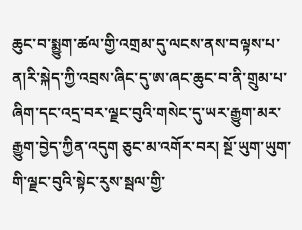ཆུང་བ་སྨྱུག་ཚལ་གྱི་འགྲམ་དུ་ལངས་ནས་བལྟས་པ་ན།རི་སྐེད་ཀྱི་འབྲས་ཞིང་དུ་ཨ་ཞང་ཆུང་བ་ནི་གྲུམ་པ་ཞིག་དང་འདྲ་བར་ལྗང་བུའི་གསེང་དུ་ཡར་རྒྱུག་མར་རྒྱུག་བྱེད་ཀྱིན་འདུག ཅུང་མ་འགོར་བར། སྔོ་ཡུག་ཡུག་གི་ལྗང་བུའི་སྟེང་རུས་སྦལ་གྱི་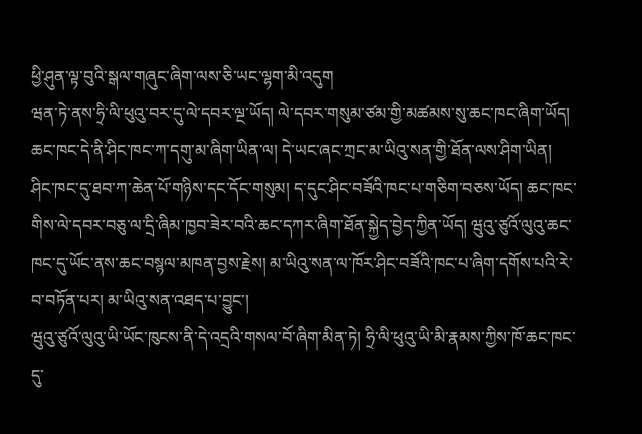ཕྱི་ཤུན་ལྟ་བུའི་སྒལ་གཞུང་ཞིག་ལས་ཅི་ཡང་ལྷག་མི་འདུག
ཝན་ཏེ་ནས་ཧྲི་ལི་ཕུའུ་བར་དུ་ལེ་དབར་ལྔ་ཡོད། ལེ་དབར་གསུམ་ཙམ་གྱི་མཚམས་སུ་ཆང་ཁང་ཞིག་ཡོད། ཆང་ཁང་དེ་ནི་ཤིང་ཁང་ཀ་དགུ་མ་ཞིག་ཡིན་ལ། དེ་ཡང་ཞང་ཀྲང་མ་ཡིའུ་སན་གྱི་ཐོན་ལས་ཤིག་ཡིན། ཤིང་ཁང་དུ་ཐབ་ཀ་ཆེན་པོ་གཉིས་དང་དོང་གསུམ། ད་དུང་ཤིང་བཟོའི་ཁང་པ་གཅིག་བཅས་ཡོད། ཆང་ཁང་གིས་ལེ་དབར་བཅུ་ལ་དྲི་ཞིམ་ཁྱབ་ཟེར་བའི་ཆང་དཀར་ཞིག་ཐོན་སྐྱེད་བྱེད་ཀྱིན་ཡོད། ཝུའུ་ཙུའོ་ལུའུ་ཆང་ཁང་དུ་ཡོང་ནས་ཆང་བསྙལ་མཁན་བྱས་རྗེས། མ་ཡིའུ་སན་ལ་ཁོར་ཤིང་བཟོའི་ཁང་པ་ཞིག་དགོས་པའི་རེ་བ་བཏོན་པར། མ་ཡིའུ་སན་འཐད་པ་བྱུང་།
ཝུའུ་ཙུའོ་ལུའུ་ཡི་ཡོང་ཁུངས་ནི་དེ་འདྲའི་གསལ་བོ་ཞིག་མིན་ཏེ། ཧྲི་ལི་ཕུའུ་ཡི་མི་རྣམས་ཀྱིས་ཁོ་ཆང་ཁང་དུ་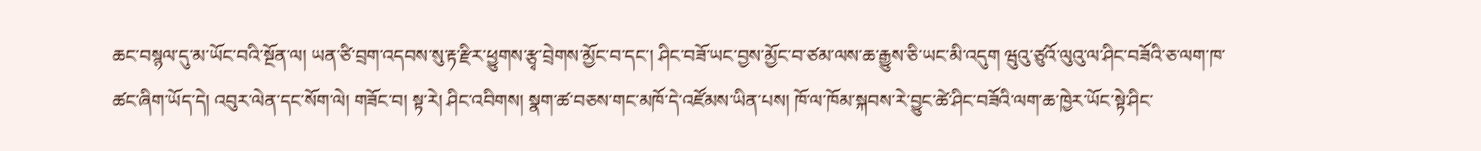ཆང་བསྙལ་དུ་མ་ཡོང་བའི་སྔོན་ལ། ཡན་ཙི་བྲག་འདབས་སུ་རྟ་རྫིར་ཕྱུགས་རྩྭ་བྲེགས་མྱོང་བ་དང་། ཤིང་བཟོ་ཡང་བྱས་མྱོང་བ་ཙམ་ལས་ཆ་རྒྱུས་ཅི་ཡང་མི་འདུག ཝུའུ་ཙུའོ་ལུའུ་ལ་ཤིང་བཟོའི་ཅ་ལག་ཁ་ཚང་ཞིག་ཡོད་དེ། འབུར་ལེན་དང་སོག་ལེ། གཟོང་བ། སྟ་རེ། ཤིང་འབིགས། སྣག་ཚ་བཅས་གང་མཁོ་དེ་འཛོམས་ཡིན་པས། ཁོ་ལ་ཁོམ་སྐབས་རེ་བྱུང་ཚེ་ཤིང་བཟོའི་ལག་ཆ་ཁྱེར་ཡོང་སྟེ་ཤིང་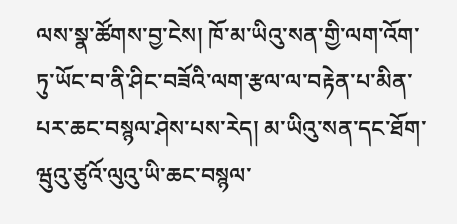ལས་སྣ་ཚོགས་བྱ་ངེས། ཁོ་མ་ཡིའུ་སན་གྱི་ལག་འོག་ཏུ་ཡོང་བ་ནི་ཤིང་བཟོའི་ལག་རྩལ་ལ་བརྟེན་པ་མིན་པར་ཆང་བསྙལ་ཤེས་པས་རེད། མ་ཡིའུ་སན་དང་ཐོག་ཝུའུ་ཙུའོ་ལུའུ་ཡི་ཆང་བསྙལ་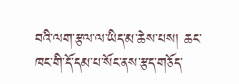བའི་ལག་རྩལ་ལ་ཡིད་མ་ཆེས་པས། ཆང་ཁང་གི་དོ་དམ་པ་སོང་ནས་རྩད་གཅོད་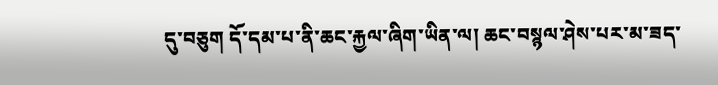དུ་བཅུག དོ་དམ་པ་ནི་ཆང་རྐྱལ་ཞིག་ཡིན་ལ། ཆང་བསྙལ་ཤེས་པར་མ་ཟད་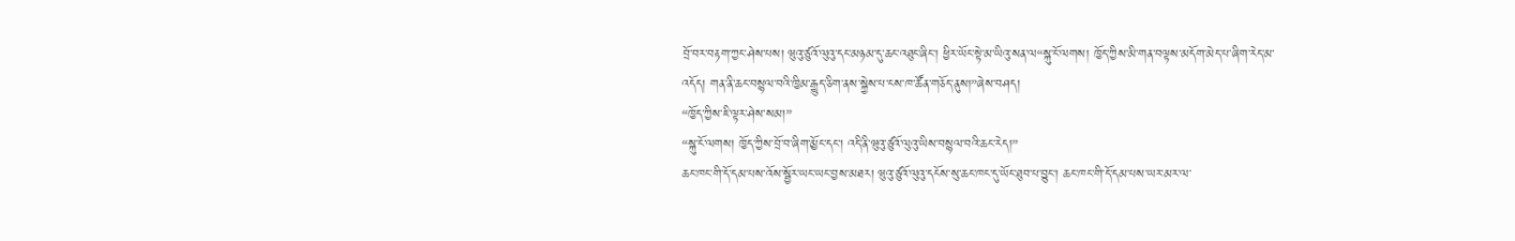བྲོ་བར་བརྟག་ཀྱང་ཤེས་པས། ཝུའུ་ཙུའོ་ལུའུ་དང་མཉམ་དུ་ཆང་འཐུང་ཞིང་། ཕྱིར་ཡོང་སྟེ་མ་ཡིའུ་སན་ལ“སྐུ་ངོ་ལགས། ཁྱོད་ཀྱིས་མི་གན་བལྟས་མདོག་མེད་པ་ཞིག་རེད་མ་འདོད། གན་ནི་ཆང་བསྙལ་བའི་ཁྱིམ་རྒྱུད་ཅིག་ནས་སྐྱེས་པ་ངས་ཁ་ཚོན་གཅོད་ནུས།”ཞེས་བཤད།
“ཁྱོད་ཀྱིས་ཇི་ལྟར་ཤེས་སམ།”
“སྐུ་ངོ་ལགས། ཁྱོད་ཀྱིས་བྲོ་བ་ཞིག་མྱོང་དང་། འདི་ནི་ཝུའུ་ཙུའོ་ལུའུ་ཡིས་བསྙལ་བའི་ཆང་རེད།”
ཆང་ཁང་གི་དོ་དམ་པས་འོས་སྦྱོར་ཡང་ཡང་བྱས་མཐར། ཝུའུ་ཙུའོ་ལུའུ་དངོས་སུ་ཆང་ཁང་དུ་ཡོང་ཐུབ་པ་བྱུང་། ཆང་ཁང་གི་དོ་དམ་པས་ཡར་མར་ལ་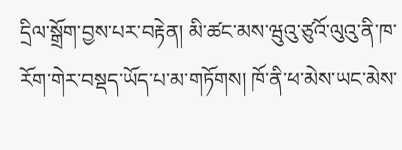དྲིལ་སྒྲོག་བྱས་པར་བརྟེན། མི་ཚང་མས་ཝུའུ་ཙུའོ་ལུའུ་ནི་ཁ་རོག་གེར་བསྡད་ཡོད་པ་མ་གཏོགས། ཁོ་ནི་ཕ་མེས་ཡང་མེས་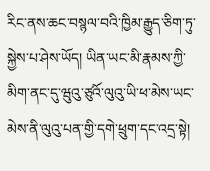རིང་ནས་ཆང་བསྙལ་བའི་ཁྱིམ་རྒྱུད་ཅིག་ཏུ་སྐྱེས་པ་ཤེས་ཡོད། ཡིན་ཡང་མི་རྣམས་ཀྱི་མིག་ནང་དུ་ཝུའུ་ཙུའོ་ལུའུ་ཡི་ཕ་མེས་ཡང་མེས་ནི་ལུའུ་པན་གྱི་དགེ་ཕྲུག་དང་འདྲ་སྟེ།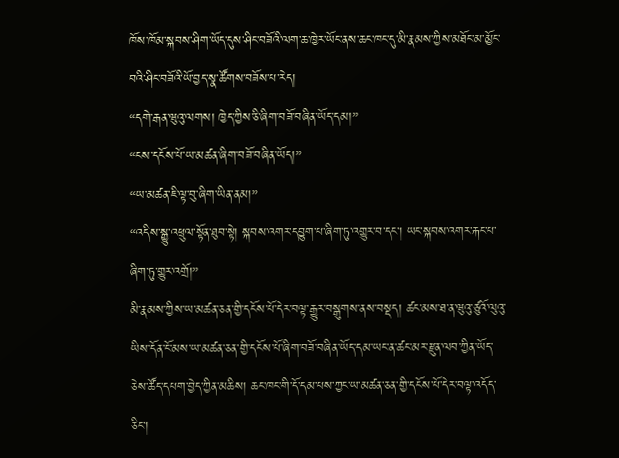ཁོས་ཁོམ་སྐབས་ཤིག་ཡོད་དུས་ཤིང་བཟོའི་ལག་ཆ་ཁྱེར་ཡོང་ནས་ཆང་ཁང་དུ་མི་རྣམས་ཀྱིས་མཐོང་མ་མྱོང་བའི་ཤིང་བཟོའི་ཡོ་བྱད་སྣ་ཚོགས་བཟོས་པ་རེད།
“དགེ་རྒན་ཝུའུ་ལགས། ཁྱེད་ཀྱིས་ཅི་ཞིག་བཟོ་བཞིན་ཡོད་དམ།”
“ངས་དངོས་པོ་ཡ་མཚན་ཞིག་བཟོ་བཞིན་ཡོད།”
“ཡ་མཚན་ཇི་ལྟ་བུ་ཞིག་ཡིན་ནམ།”
“འདིས་སྒྱུ་འཕྲུལ་སྟོན་ཐུབ་སྟེ། སྐབས་འགར་དབྱུག་པ་ཞིག་ཏུ་འགྱུར་བ་དང་། ཡང་སྐབས་འགར་རྐང་པ་ཞིག་ཏུ་གྱུར་འགྲོ།”
མི་རྣམས་ཀྱིས་ཡ་མཚན་ཅན་གྱི་དངོས་པོ་དེར་བལྟ་རྒྱུར་བསྒུགས་ནས་བསྡད། ཚང་མས་ཐ་ན་ཝུའུ་ཙུའོ་ལུའུ་ཡིས་དོན་ངོ་མས་ཡ་མཚན་ཅན་གྱི་དངོས་པོ་ཞིག་བཟོ་བཞིན་ཡོད་དམ་ཡང་ན་ཚང་མར་རྫུན་ལབ་ཀྱིན་ཡོད་ཅེས་ཚོད་དཔག་བྱེད་ཀྱིན་མཆིས། ཆང་ཁང་གི་དོ་དམ་པས་ཀྱང་ཡ་མཚན་ཅན་གྱི་དངོས་པོ་དེར་བལྟ་འདོད་ཅིང་།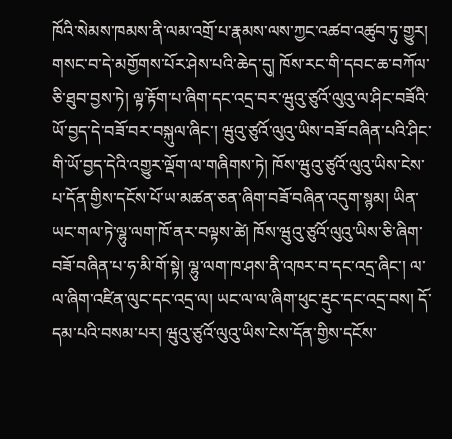ཁོའི་སེམས་ཁམས་ནི་ལམ་འགྲོ་པ་རྣམས་ལས་ཀྱང་འཚབ་འཚུབ་ཏུ་གྱུར། གསང་བ་དེ་མགྱོགས་པོར་ཤེས་པའི་ཆེད་དུ། ཁོས་རང་གི་དབང་ཆ་བཀོལ་ཅི་ཐུབ་བྱས་ཏེ། ལྟ་རྟོག་པ་ཞིག་དང་འདྲ་བར་ཝུའུ་ཙུའོ་ལུའུ་ལ་ཤིང་བཟོའི་ཡོ་བྱད་དེ་བཟོ་བར་བསྐུལ་ཞིང་། ཝུའུ་ཙུའོ་ལུའུ་ཡིས་བཟོ་བཞིན་པའི་ཤིང་གི་ཡོ་བྱད་དེའི་འགྱུར་ལྡོག་ལ་གཞིགས་ཏེ། ཁོས་ཝུའུ་ཙུའོ་ལུའུ་ཡིས་ངེས་པ་དོན་གྱིས་དངོས་པོ་ཡ་མཚན་ཅན་ཞིག་བཟོ་བཞིན་འདུག་སྙམ། ཡིན་ཡང་གལ་ཏེ་ལྷུ་ལག་ཁོ་ནར་བལྟས་ཚེ། ཁོས་ཝུའུ་ཙུའོ་ལུའུ་ཡིས་ཅི་ཞིག་བཟོ་བཞིན་པ་ཧ་མི་གོ་སྟེ། ལྷུ་ལག་ཁ་ཤས་ནི་འཁར་བ་དང་འདྲ་ཞིང་། ལ་ལ་ཞིག་འཛིན་ལུང་དང་འདྲ་ལ། ཡང་ལ་ལ་ཞིག་ཕུང་རྡུང་དང་འདྲ་བས། དོ་དམ་པའི་བསམ་པར། ཝུའུ་ཙུའོ་ལུའུ་ཡིས་ངེས་དོན་གྱིས་དངོས་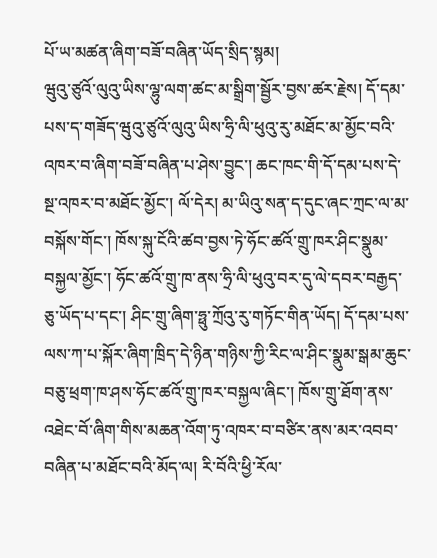པོ་ཡ་མཚན་ཞིག་བཟོ་བཞིན་ཡོད་སྲིད་སྙམ།
ཝུའུ་ཙུའོ་ལུའུ་ཡིས་ལྷུ་ལག་ཚང་མ་སྒྲིག་སྦྱོར་བྱས་ཚར་རྗེས། དོ་དམ་པས་ད་གཟོད་ཝུའུ་ཙུའོ་ལུའུ་ཡིས་ཧྲི་ལི་ཕུའུ་རུ་མཐོང་མ་མྱོང་བའི་འཁར་བ་ཞིག་བཟོ་བཞིན་པ་ཤེས་བྱུང་། ཆང་ཁང་གི་དོ་དམ་པས་དེ་སྔ་འཁར་བ་མཐོང་མྱོང་། ལོ་དེར། མ་ཡིའུ་སན་ད་དུང་ཞང་ཀྲང་ལ་མ་བསྐོས་གོང་། ཁོས་སྐུ་ངོའི་ཚབ་བྱས་ཏེ་ཧོང་ཚའོ་གྲུ་ཁར་ཤིང་སྣུམ་བསྐྱལ་མྱོང་། ཧོང་ཚའོ་གྲུ་ཁ་ནས་ཧྲི་ལི་ཕུའུ་བར་དུ་ལེ་དབར་བརྒྱད་ཅུ་ཡོད་པ་དང་། ཤིང་གྲུ་ཞིག་ཧྥུ་ཀྲོའུ་རུ་གཏོང་གིན་ཡོད། དོ་དམ་པས་ལས་ཀ་པ་སྐོར་ཞིག་ཁྲིད་དེ་ཉིན་གཉིས་ཀྱི་རིང་ལ་ཤིང་སྣུམ་སྒམ་ཆུང་བཅུ་ཕྲག་ཁ་ཤས་ཧོང་ཚའོ་གྲུ་ཁར་བསྐྱལ་ཞིང་། ཁོས་གྲུ་ཐོག་ནས་འཐེང་བོ་ཞིག་གིས་མཆན་འོག་ཏུ་འཁར་བ་བཙིར་ནས་མར་འབབ་བཞིན་པ་མཐོང་བའི་མོད་ལ། རི་བོའི་ཕྱི་རོལ་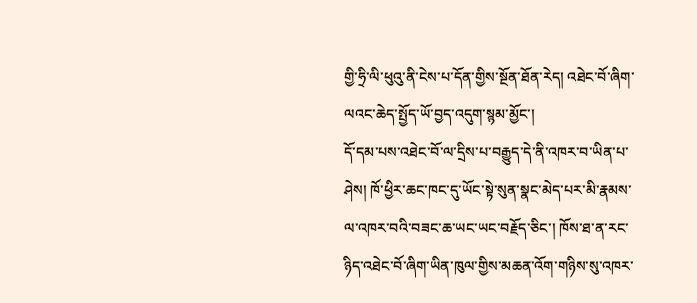གྱི་ཧྲི་ལི་ཕུའུ་ནི་ངེས་པ་དོན་གྱིས་སྔོན་ཐོན་རེད། འཐེང་བོ་ཞིག་ལའང་ཆེད་སྤྱོད་ཡོ་བྱད་འདུག་སྙམ་མྱོང་།
དོ་དམ་པས་འཐེང་བོ་ལ་དྲིས་པ་བརྒྱུད་དེ་ནི་འཁར་བ་ཡིན་པ་ཤེས། ཁོ་ཕྱིར་ཆང་ཁང་དུ་ཡོང་སྟེ་སུན་སྣང་མེད་པར་མི་རྣམས་ལ་འཁར་བའི་བཟང་ཆ་ཡང་ཡང་བརྗོད་ཅིང་། ཁོས་ཐ་ན་རང་ཉིད་འཐེང་བོ་ཞིག་ཡིན་ཁུལ་གྱིས་མཆན་འོག་གཉིས་སུ་འཁར་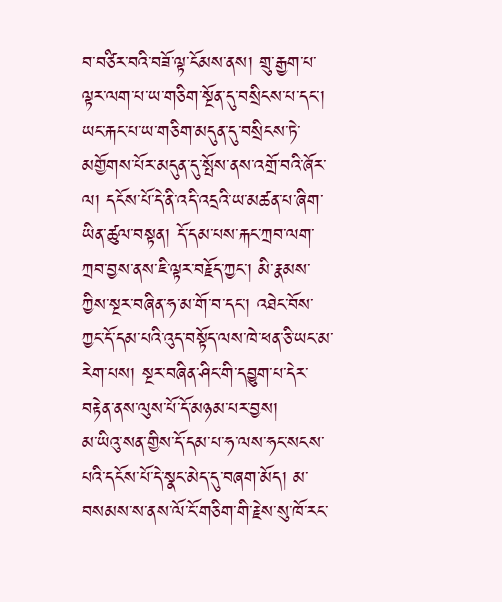བ་བཙིར་བའི་བཟོ་ལྟ་ངོམས་ནས། གྲུ་རྒྱག་པ་ལྟར་ལག་པ་ཡ་གཅིག་སྔོན་དུ་བསྲིངས་པ་དང་། ཡང་རྐང་པ་ཡ་གཅིག་མདུན་དུ་བསྲིངས་ཏེ་མགྱོགས་པོར་མདུན་དུ་སྤོས་ནས་འགྲོ་བའི་ཞོར་ལ། དངོས་པོ་དེ་ནི་འདི་འདྲའི་ཡ་མཚན་པ་ཞིག་ཡིན་ཚུལ་བསྟན། དོ་དམ་པས་རྐང་ཀྲབ་ལག་ཀྲབ་བྱས་ནས་ཇི་ལྟར་བརྗོད་ཀྱང་། མི་རྣམས་ཀྱིས་སྔར་བཞིན་ཧ་མ་གོ་བ་དང་། འཐེང་བོས་ཀྱང་དོ་དམ་པའི་འུད་བསྟོད་ལས་ཁེ་ཕན་ཅི་ཡང་མ་རེག་པས། སྔར་བཞིན་ཤིང་གི་དབྱུག་པ་དེར་བརྟེན་ནས་ལུས་པོ་དོ་མཉམ་པར་བྱས།
མ་ཡིའུ་སན་གྱིས་དོ་དམ་པ་ཧ་ལས་ཧང་སངས་པའི་དངོས་པོ་དེ་སྣང་མེད་དུ་བཞག་མོད། མ་བསམས་ས་ནས་ལོ་ངོ་གཅིག་གི་རྗེས་སུ་ཁོ་རང་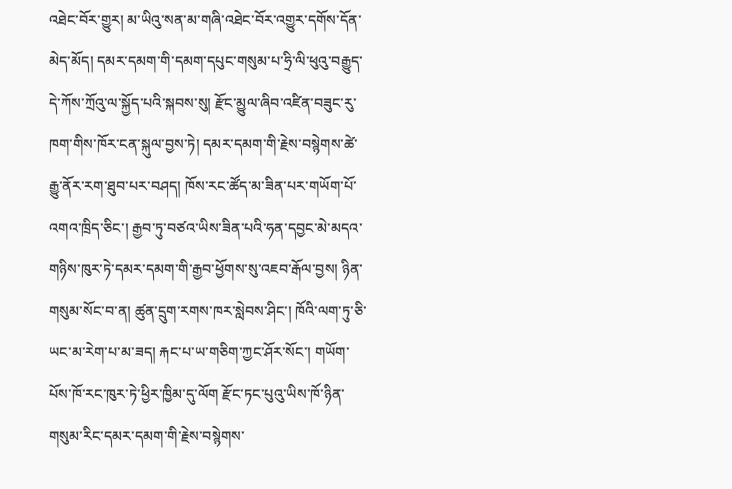འཐེང་བོར་གྱུར། མ་ཡིའུ་སན་མ་གཞི་འཐེང་བོར་འགྱུར་དགོས་དོན་མེད་མོད། དམར་དམག་གི་དམག་དཔུང་གསུམ་པ་ཧྲི་ལི་ཕུའུ་བརྒྱུད་དེ་ཀོས་ཀྲོའུ་ལ་སྐྱོད་པའི་སྐབས་སུ། རྫོང་མྱུལ་ཞིབ་འཛིན་བཟུང་རུ་ཁག་གིས་ཁོར་ངན་སྐུལ་བྱས་ཏེ། དམར་དམག་གི་རྗེས་བསྙེགས་ཚེ་རྒྱུ་ནོར་རག་ཐུབ་པར་བཤད། ཁོས་རང་ཚོད་མ་ཟིན་པར་གཡོག་པོ་འགའ་ཁྲིད་ཅིང་། རྒྱབ་ཏུ་བཙའ་ཡིས་ཟིན་པའི་ཧན་དབྱང་མེ་མདའ་གཉིས་ཁུར་ཏེ་དམར་དམག་གི་རྒྱབ་ཕྱོགས་སུ་འཇབ་རྒོལ་བྱས། ཉིན་གསུམ་སོང་བ་ན། ཚུན་དྲུག་རགས་ཁར་སླེབས་ཤིང་། ཁོའི་ལག་ཏུ་ཅི་ཡང་མ་རེག་པ་མ་ཟད། རྐང་པ་ཡ་གཅིག་ཀྱང་ཤོར་སོང་། གཡོག་པོས་ཁོ་རང་ཁུར་ཏེ་ཕྱིར་ཁྱིམ་དུ་ལོག རྫོང་ཏང་པུའུ་ཡིས་ཁོ་ཉིན་གསུམ་རིང་དམར་དམག་གི་རྗེས་བསྙེགས་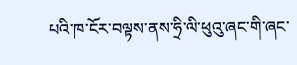པའི་ཁ་ངོར་བལྟས་ནས་ཧྲི་ལི་ཕུའུ་ཞང་གི་ཞང་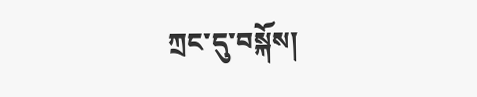ཀྲང་དུ་བསྐོས།